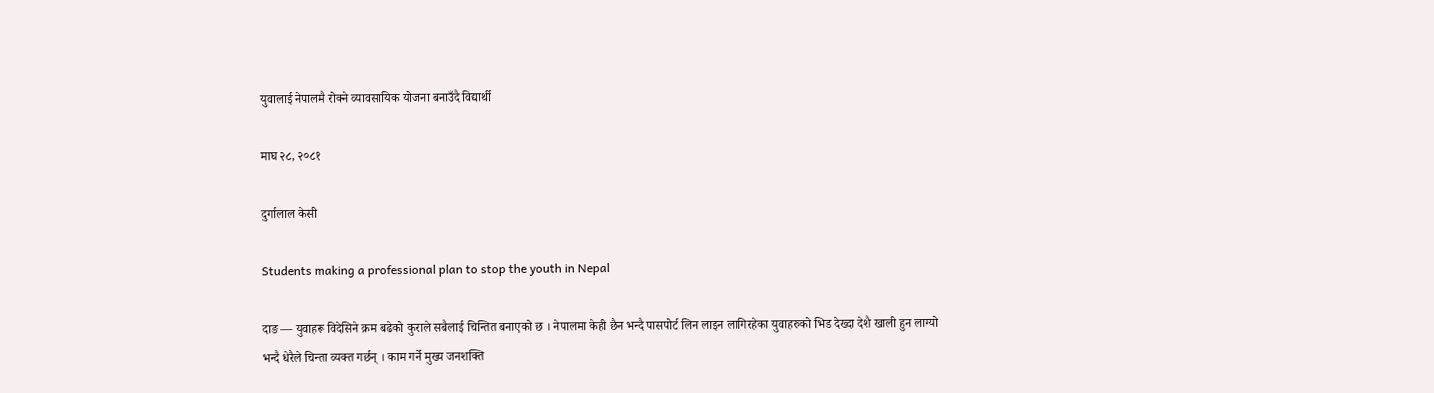युवालाई नेपालमै रोक्ने व्यावसायिक योजना बनाउँदै विद्यार्थी

माघ २८, २०८१

दुर्गालाल केसी

Students making a professional plan to stop the youth in Nepal

दाङ — युवाहरू विदेसिने क्रम बढेको कुराले सबैलाई चिन्तित बनाएको छ । नेपालमा केही छैन भन्दै पासपोर्ट लिन लाइन लागिरहेका युवाहरुको भिड देख्दा देशै खाली हुन लाग्यो भन्दै धेरैले चिन्ता व्यक्त गर्छन् । काम गर्ने मुख्य जनशक्ति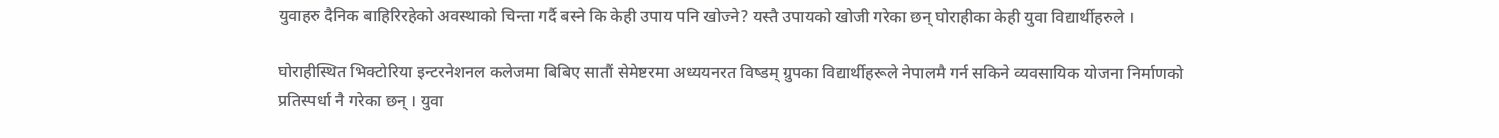युवाहरु दैनिक बाहिरिरहेको अवस्थाको चिन्ता गर्दै बस्ने कि केही उपाय पनि खोज्ने? यस्तै उपायको खोजी गरेका छन् घोराहीका केही युवा विद्यार्थीहरुले ।

घोराहीस्थित भिक्टोरिया इन्टरनेशनल कलेजमा बिबिए सातौं सेमेष्टरमा अध्ययनरत विष्डम् ग्रुपका विद्यार्थीहरूले नेपालमै गर्न सकिने व्यवसायिक योजना निर्माणको प्रतिस्पर्धा नै गरेका छन् । युवा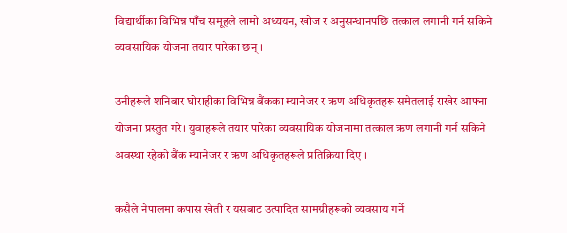विद्यार्थीका विभिन्न पाँच समूहले लामो अध्ययन, खोज र अनुसन्धानपछि तत्काल लगानी गर्न सकिने व्यवसायिक योजना तयार पारेका छन् ।

उनीहरूले शनिबार घोराहीका विभिन्न बैंकका म्यानेजर र ऋण अधिकृतहरू समेतलाई राखेर आफ्ना योजना प्रस्तुत गरे। युवाहरूले तयार पारेका व्यवसायिक योजनामा तत्काल ऋण लगानी गर्न सकिने अवस्था रहेको बैंक म्यानेजर र ऋण अधिकृतहरूले प्रतिक्रिया दिए ।

कसैले नेपालमा कपास खेती र यसबाट उत्पादित सामग्रीहरूको व्यवसाय गर्ने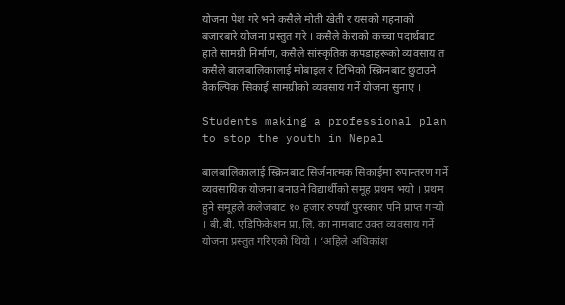योजना पेश गरे भने कसैले मोती खेती र यसको गहनाको बजारबारे योजना प्रस्तुत गरे । कसैले केराको कच्चा पदार्थबाट हाते सामग्री निर्माण, कसैले सांस्कृतिक कपडाहरूको व्यवसाय त कसैले बालबालिकालाई मोबाइल र टिभिको स्क्रिनबाट छुटाउने वैकल्पिक सिकाई सामग्रीको व्यवसाय गर्ने योजना सुनाए ।

Students making a professional plan to stop the youth in Nepal

बालबालिकालाई स्क्रिनबाट सिर्जनात्मक सिकाईमा रुपान्तरण गर्ने व्यवसायिक योजना बनाउने विद्यार्थीको समूह प्रथम भयो । प्रथम हुने समूहले कलेजबाट १० हजार रुपयाँ पुरस्कार पनि प्राप्त गर्‍यो । बी.बी. एडिफिकेशन प्रा.लि. का नामबाट उक्त व्यवसाय गर्ने योजना प्रस्तुत गरिएको थियो । ‘अहिले अधिकांश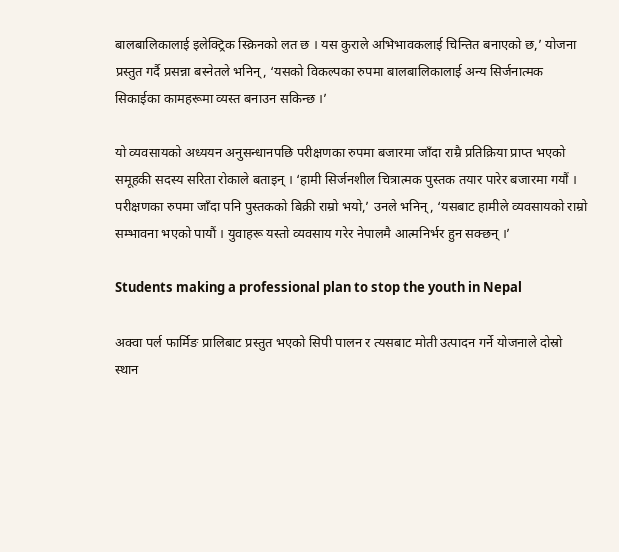बालबालिकालाई इलेक्ट्रिक स्क्रिनको लत छ । यस कुराले अभिभावकलाई चिन्तित बनाएको छ,’ योजना प्रस्तुत गर्दै प्रसन्ना बस्नेतले भनिन्, ‘यसको विकल्पका रुपमा बालबालिकालाई अन्य सिर्जनात्मक सिकाईका कामहरूमा व्यस्त बनाउन सकिन्छ ।’

यो व्यवसायको अध्ययन अनुसन्धानपछि परीक्षणका रुपमा बजारमा जाँदा राम्रै प्रतिक्रिया प्राप्त भएको समूहकी सदस्य सरिता रोकाले बताइन् । ‘हामी सिर्जनशील चित्रात्मक पुस्तक तयार पारेर बजारमा गयौं । परीक्षणका रुपमा जाँदा पनि पुस्तकको बिक्री राम्रो भयो,’ उनले भनिन्, ‘यसबाट हामीले व्यवसायको राम्रो सम्भावना भएको पायौं । युवाहरू यस्तो व्यवसाय गरेर नेपालमै आत्मनिर्भर हुन सक्छन् ।’

Students making a professional plan to stop the youth in Nepal

अक्वा पर्ल फार्मिङ प्रालिबाट प्रस्तुत भएको सिपी पालन र त्यसबाट मोती उत्पादन गर्ने योजनाले दोस्रो स्थान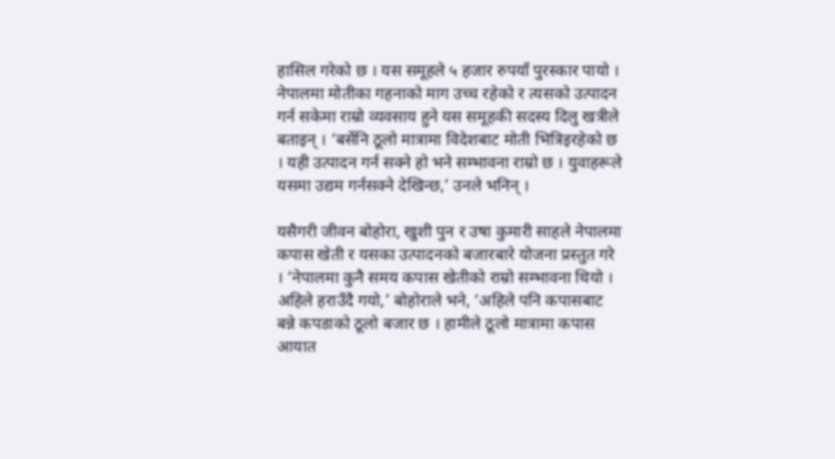हासिल गरेको छ । यस समूहले ५ हजार रुपयाँ पुरस्कार पायो । नेपालमा मोतीका गहनाको माग उच्च रहेको र त्यसको उत्पादन गर्न सकेमा राम्रो व्यवसाय हुने यस समूहकी सदस्य दिलु खत्रीले बताइन् । ‘बर्सेनि ठूलो मात्रामा विदेशबाट मोती भित्रिइरहेको छ । यही उत्पादन गर्न सक्ने हो भने सम्भावना राम्रो छ । युवाहरूले यसमा उद्यम गर्नसक्ने देखिन्छ,’ उनले भनिन् ।

यसैगरी जीवन बोहोरा, खुशी पुन र उषा कुमारी साहले नेपालमा कपास खेती र यसका उत्पादनको बजारबारे योजना प्रस्तुत गरे । ‘नेपालमा कुनै समय कपास खेतीको राम्रो सम्भावना थियो । अहिले हराउँदै गयो,’ बोहोराले भने, ‘अहिले पनि कपासबाट बन्ने कपडाको ठूलो बजार छ । हामीले ठूलो मात्रामा कपास आयात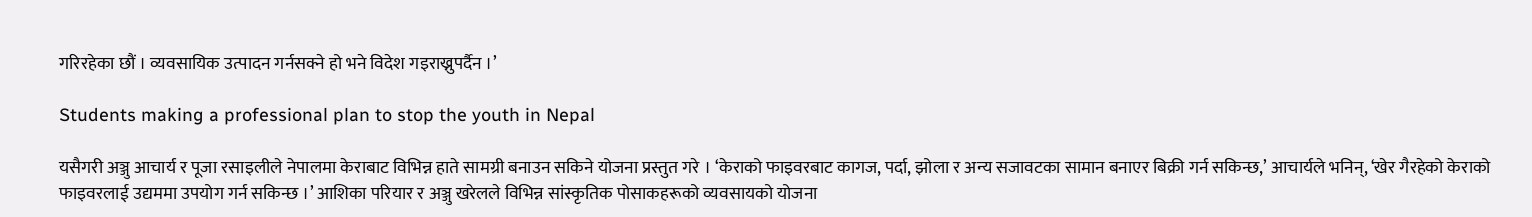गरिरहेका छौं । व्यवसायिक उत्पादन गर्नसक्ने हो भने विदेश गइराख्नुपर्दैन ।’

Students making a professional plan to stop the youth in Nepal

यसैगरी अञ्जु आचार्य र पूजा रसाइलीले नेपालमा केराबाट विभिन्न हाते सामग्री बनाउन सकिने योजना प्रस्तुत गरे । ‘केराको फाइवरबाट कागज, पर्दा, झोला र अन्य सजावटका सामान बनाएर बिक्री गर्न सकिन्छ,’ आचार्यले भनिन्, ‘खेर गैरहेको केराको फाइवरलाई उद्यममा उपयोग गर्न सकिन्छ ।’ आशिका परियार र अञ्जु खरेलले विभिन्न सांस्कृतिक पोसाकहरूको व्यवसायको योजना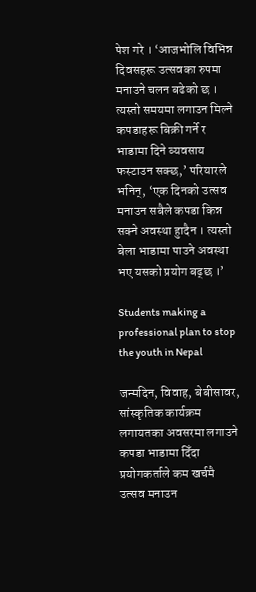पेश गरे । ‘आजभोलि विभिन्न दिवसहरू उत्सवका रुपमा मनाउने चलन बढेको छ । त्यस्तो समयमा लगाउन मिल्ने कपडाहरू बिक्री गर्ने र भाडामा दिने व्यवसाय फस्टाउन सक्छ,’ परियारले भनिन्, ‘एक दिनको उत्सव मनाउन सबैले कपडा किन्न सक्ने अवस्था हुादैन । त्यस्तो बेला भाडामा पाउने अवस्था भए यसको प्रयोग बढ्छ ।’

Students making a professional plan to stop the youth in Nepal

जन्मदिन, विवाह, बेबीसावर, सांस्कृतिक कार्यक्रम लगायतका अवसरमा लगाउने कपडा भाडामा दिँदा प्रयोगकर्ताले कम खर्चमै उत्सव मनाउन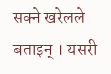सक्ने खरेलले बताइन् । यसरी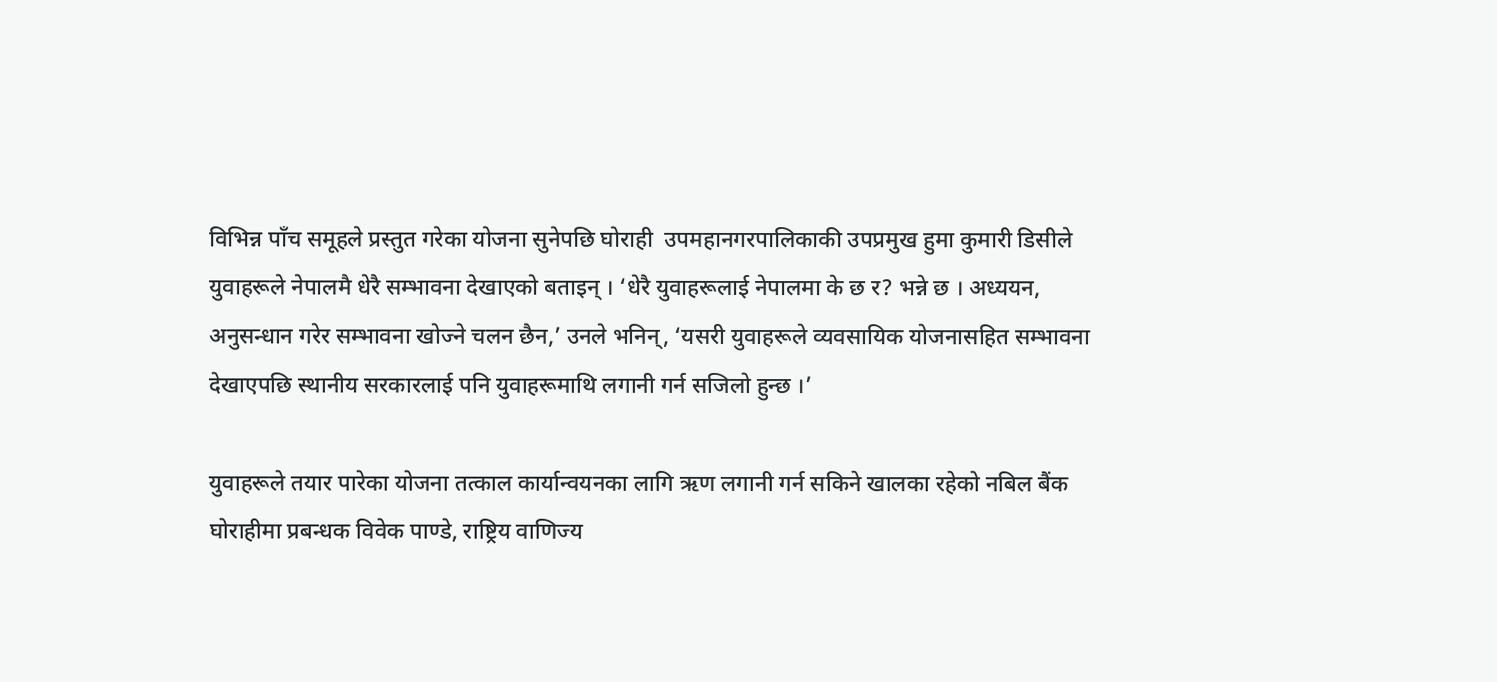विभिन्न पाँच समूहले प्रस्तुत गरेका योजना सुनेपछि घोराही  उपमहानगरपालिकाकी उपप्रमुख हुमा कुमारी डिसीले युवाहरूले नेपालमै धेरै सम्भावना देखाएको बताइन् । ‘धेरै युवाहरूलाई नेपालमा के छ र? भन्ने छ । अध्ययन, अनुसन्धान गरेर सम्भावना खोज्ने चलन छैन,’ उनले भनिन्, ‘यसरी युवाहरूले व्यवसायिक योजनासहित सम्भावना देखाएपछि स्थानीय सरकारलाई पनि युवाहरूमाथि लगानी गर्न सजिलो हुन्छ ।’

युवाहरूले तयार पारेका योजना तत्काल कार्यान्वयनका लागि ऋण लगानी गर्न सकिने खालका रहेको नबिल बैंक घोराहीमा प्रबन्धक विवेक पाण्डे, राष्ट्रिय वाणिज्य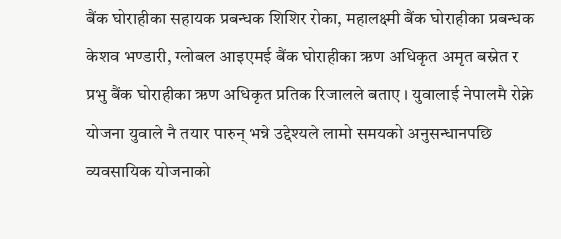बैंक घोराहीका सहायक प्रबन्धक शिशिर रोका, महालक्ष्मी बैंक घोराहीका प्रबन्धक केशव भण्डारी, ग्लोबल आइएमई बैंक घोराहीका ऋण अधिकृत अमृत बस्नेत र प्रभु बैंक घोराहीका ऋण अधिकृत प्रतिक रिजालले बताए । युवालाई नेपालमै रोक्ने योजना युवाले नै तयार पारुन् भन्ने उद्देश्यले लामो समयको अनुसन्धानपछि व्यवसायिक योजनाको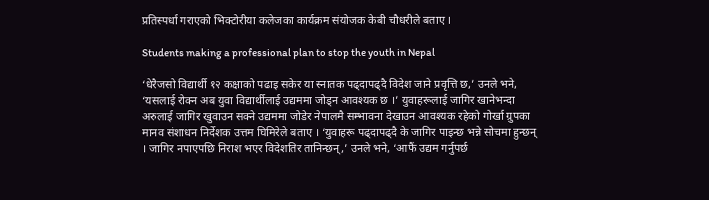प्रतिस्पर्धा गराएको भिक्टोरीया कलेजका कार्यक्रम संयोजक केबी चौधरीले बताए ।

Students making a professional plan to stop the youth in Nepal

‘धेरैजसो विद्यार्थी १२ कक्षाको पढाइ सकेर या स्नातक पढ्दापढ्दै विदेश जाने प्रवृत्ति छ,’ उनले भने, ‘यसलाई रोक्न अब युवा विद्यार्थीलाई उद्यममा जोड्न आवश्यक छ ।’ युवाहरूलाई जागिर खानेभन्दा अरुलाई जागिर खुवाउन सक्ने उद्यममा जोडेर नेपालमै सम्भावना देखाउन आवश्यक रहेको गोर्खा ग्रुपका मानव संशाधन निर्देशक उत्तम घिमिरेले बताए । ‘युवाहरू पढ्दापढ्दै के जागिर पाइन्छ भन्ने सोचमा हुन्छन् । जागिर नपाएपछि निराश भएर विदेशतिर तानिन्छन्,’ उनले भने, ‘आफैं उद्यम गर्नुपर्छ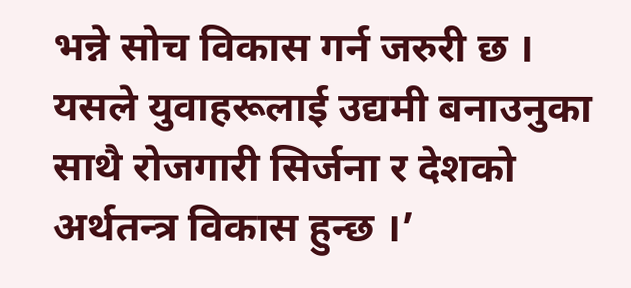भन्ने सोच विकास गर्न जरुरी छ । यसले युवाहरूलाई उद्यमी बनाउनुका साथै रोजगारी सिर्जना र देशको अर्थतन्त्र विकास हुन्छ ।’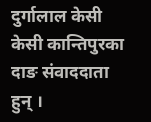दुर्गालाल केसी केसी कान्तिपुरका दाङ संवाददाता हुन् ।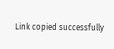Link copied successfully